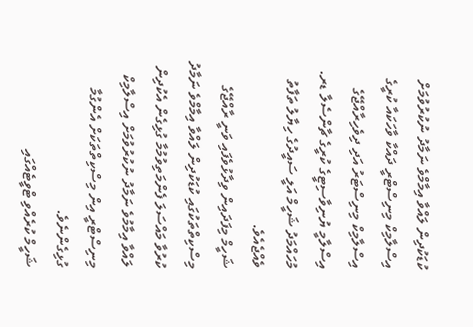ކުޑަކުދިން ލައްވާ އިމާމްވެ ނަމާދު ނުކުރުވުމަށް އިސްލާމިކް މިނިސްޓްރީ ދައްކާ ވާހަކައާ ކުރީގެ އިސްލާމިކް މިނިސްޓަރު އަދި ދިވެހިރާއްޖޭގެ އިސްލާމީ ޔުނިވާސިޓީގެ ކުރީގެ ޗާންސެލާ ޑރ. މުހައްމަދު ޝަހީމް އަލީ ސައީދުގެ ހިޔާލު ތަފާތު ވެއްޖެއެވެ.
ޝަހީމް މިފަދައިން ވިދާޅުވެފައި ވަނީ ރާއްޖޭގެ މިސްކިތްތަކުގައި ކުޑަކުދިން ލައްވާ އިމާމްވެ ނަމާދު ކުރުވާ މައްސަލަ ފެންމަތިވުމުމާ ގުޅިގެން އެކުދިން ލައްވާ އިމާމުވެ ނަމާދު ނުކުރުވުމަށް އިސްލާމިކް މިނިސްޓްރީ އިން މިސްކިތްތަކަށް އެންގުމާ ގުޅިގެންނެވެ.
ޝަހީމް ކުރެއްވި ޓްވީޓެއްގައި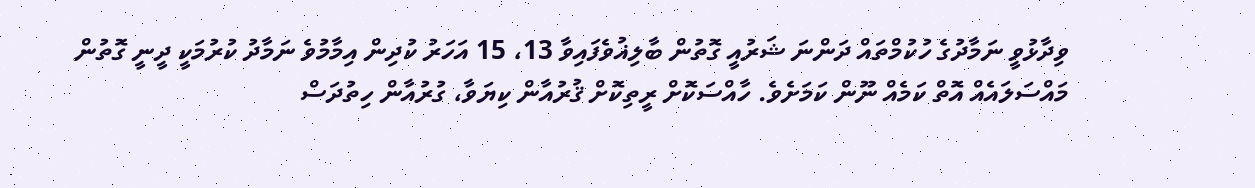ވިދާޅުވީ ނަމާދުގެ ހުކުމްތައް ދަންނަ ޝަރުއީ ގޮތުން ބާލިޣުވެފައިވާ 13، 15 އަހަރު ކުދިން އިމާމުވެ ނަމާދު ކުރުމަކީ ދީނީ ގޮތުން މައްސަލައެއް އޮތް ކަމެއް ނޫން ކަމަށެވެ. ހާއްސަކޮށް ރީތިކޮށް ޤުރުއާން ކިޔަވާ، ގުރުއާން ހިތުދަސް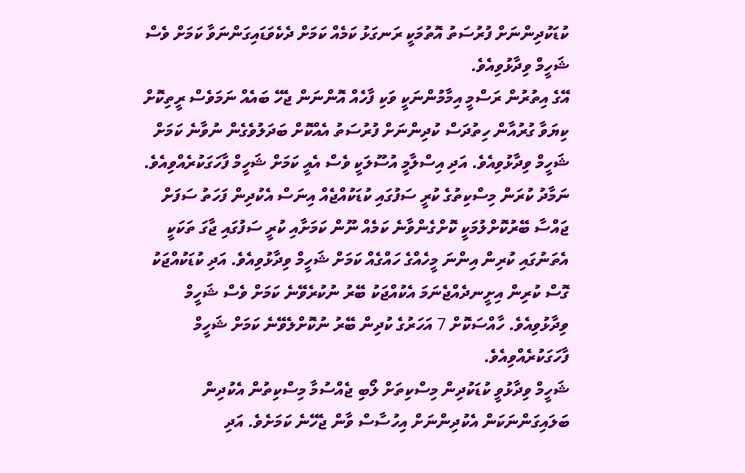ކުޑަކުދިންނަށް ފުރުސަތު އޮތުމަކީ ރަނގަޅު ކަމެއް ކަމަށް ދެކެވަޑައިގަންނަވާ ކަމަށް ވެސް ޝަހީމް ވިދާޅުވިއެވެ.
އޭގެ އިތުރުން ރަސްމީ އިމާމުންނަކީ ވަކި ފާހެއް އޮންނަން ޖެހޭ ބައެއް ނަމަވެސް ރީތިކޮށް ކިޔަވާ ގުރުއާން ހިތުދަސް ކުދިންނަށް ފުރުސަތު އެއްކޮށް ބަދަލުވެގެން ނުވާނެ ކަމަށް ޝަހީމް ވިދާޅުވިއެވެ. އަދި އިސްލާމީ އުސޫލަކީ ވެސް އެއީ ކަމަށް ޝަހީމް ފާހަގަކުރެއްވިއެވެ.
ނަމާދު ކުރަން މިސްކިތުގެ ކުރީ ސަފުގައި ކުޑަކުއްޖެއް އިނަސް އެކުދިން ފަހަތު ސަފަށް ޖައްސާ ބޭރުކޮށްލުމަކީ ކޮށްގެންވާނެ ކަމެއް ނޫން ކަމަށާއި ކުރީ ސަފުގައި ޖާގަ ތަކަކީ އެތަނުގައި ކުރިން އިންނަ މީހެއްގެ ހައްގެއް ކަމަށް ޝަހީމް ވިދާޅުވިއެވެ. އަދި ކުޑަކުއްޖަކު ގޮސް ކުރިން އިށީނދެއްޖެނަމަ އެކުއްޖަކު ބޭރު ނުކުރެވޭނެ ކަމަށް ވެސް ޝަހީމް ވިދާޅުވިއެވެ. ހާއްސަކޮށް 7 އަހަރުގެ ކުދިން ބޭރު ނުކޮށްލެވޭނެ ކަމަށް ޝަހީމް ފާހަގަކުރެއްވިއެވެ.
ޝަހީމް ވިދާޅުވީ ކުޑަކުދިން މިސްކިތަށް ލޯބި ޖެއްސުމާ މިސްކިތުން އެކުދިން ބަލައިގަންނަކަން އެކުދިންނަށް އިހުސާސް ވާން ޖެހޭނެ ކަމަށެވެ. އަދި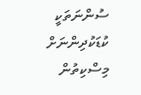ސުންނަތަކީ ކުޑަކުދިންނަށް މިސްކިތުން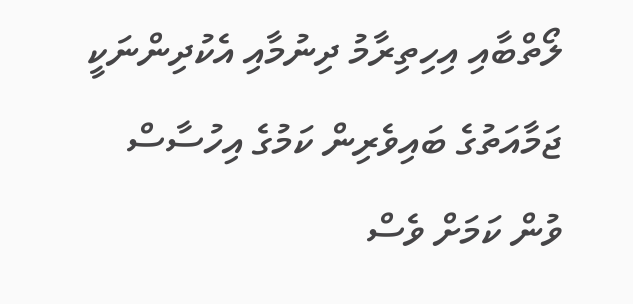ލޯތްބާއި އިހިތިރާމު ދިނުމާއި އެކުދިންނަކީ ޖަމާއަތުގެ ބައިވެރިން ކަމުގެ އިހުސާސް ވުން ކަމަށް ވެސް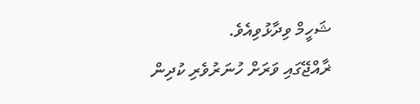ޝަހީމް ވިދާޅުވިއެވެ.
ޜާއްޖޭގައި ވަރަށް ހުނަރުވެރި ކުދިން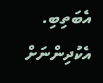އެބަތިބި. އެކުދިންނަށް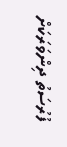ފުރުސަތު ދިންވަރަކަށް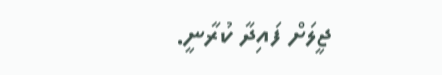ޖީލަށް ފައިދާ ކުރާނީ.